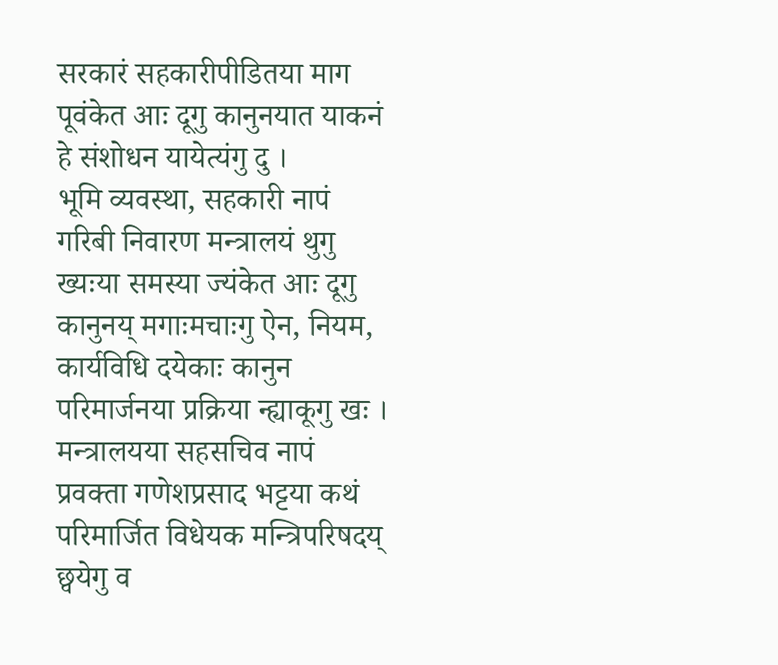सरकारं सहकारीपीडितया माग पूवंकेत आः दूगु कानुनयात याकनं हे संशोधन यायेत्यंगु दु ।
भूमि व्यवस्था, सहकारी नापं गरिबी निवारण मन्त्रालयं थुगु ख्यःया समस्या ज्यंकेत आः दूगु कानुनय् मगाःमचाःगु ऐन, नियम, कार्यविधि दयेकाः कानुन परिमार्जनया प्रक्रिया न्ह्याकूगु खः ।
मन्त्रालयया सहसचिव नापं प्रवक्ता गणेशप्रसाद भट्टया कथं परिमार्जित विधेयक मन्त्रिपरिषदय् छ्वयेगु व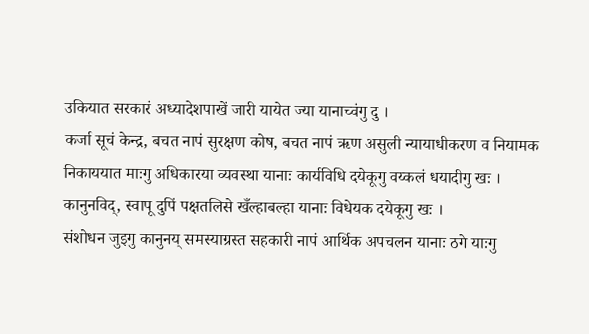उकियात सरकारं अध्यादेशपाखें जारी यायेत ज्या यानाच्वंगु दु ।
कर्जा सूचं केन्द्र, बचत नापं सुरक्षण कोष, बचत नापं ऋण असुली न्यायाधीकरण व नियामक निकाययात माःगु अधिकारया व्यवस्था यानाः कार्यविधि दयेकूगु वय्कलं धयादीगु खः ।
कानुनविद्, स्वापू दुपिं पक्षतलिसे खँल्हाबल्हा यानाः विधेयक दयेकूगु खः ।
संशोधन जुइगु कानुनय् समस्याग्रस्त सहकारी नापं आर्थिक अपचलन यानाः ठगे याःगु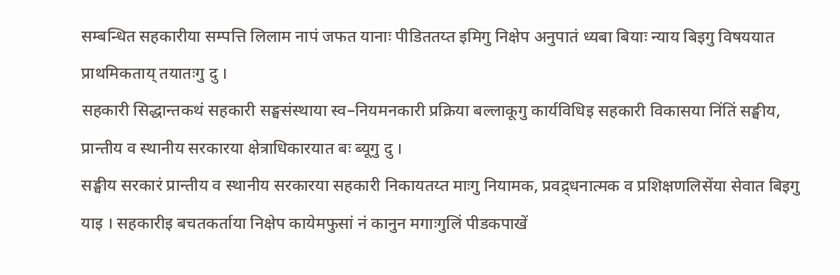सम्बन्धित सहकारीया सम्पत्ति लिलाम नापं जफत यानाः पीडिततय्त इमिगु निक्षेप अनुपातं ध्यबा बियाः न्याय बिइगु विषययात प्राथमिकताय् तयातःगु दु ।
सहकारी सिद्धान्तकथं सहकारी सङ्घसंस्थाया स्व–नियमनकारी प्रक्रिया बल्लाकूगु कार्यविधिइ सहकारी विकासया निंतिं सङ्घीय, प्रान्तीय व स्थानीय सरकारया क्षेत्राधिकारयात बः ब्यूगु दु ।
सङ्घीय सरकारं प्रान्तीय व स्थानीय सरकारया सहकारी निकायतय्त माःगु नियामक, प्रवद्र्धनात्मक व प्रशिक्षणलिसेंया सेवात बिइगु याइ । सहकारीइ बचतकर्ताया निक्षेप कायेमफुसां नं कानुन मगाःगुलिं पीडकपाखें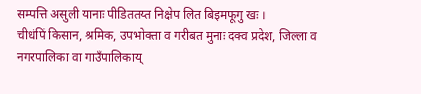सम्पत्ति असुली यानाः पीडिततय्त निक्षेप लित बिइमफूगु खः ।
चीधंपिं किसान, श्रमिक, उपभोक्ता व गरीबत मुनाः दक्व प्रदेश, जिल्ला व नगरपालिका वा गाउँपालिकाय्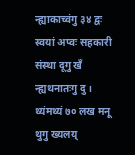न्ह्याकाच्वंगु ३४ द्वः स्वयां अप्वः सहकारी संस्था दूगु खँ न्ह्यथनातःगु दु ।
थ्यंमथ्यं ७० लख मनू थुगु ख्यलय्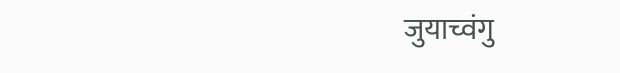जुयाच्वंगु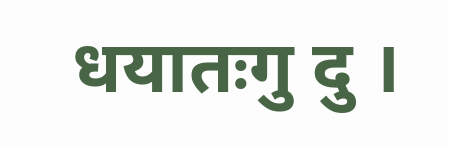धयातःगु दु ।